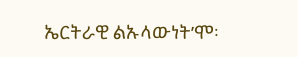ኤርትራዊ ልኡላውነት’ሞ፡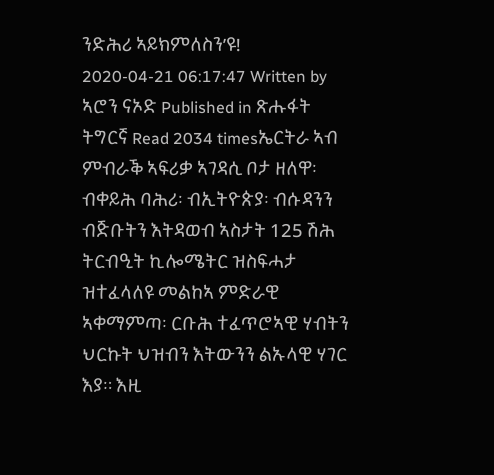ንድሕሪ ኣይክምለስን’ዩ!
2020-04-21 06:17:47 Written by ኣሮን ናኦድ Published in ጽሑፋት ትግርኛ Read 2034 timesኤርትራ ኣብ ምብራቕ ኣፍሪቃ ኣገዳሲ ቦታ ዘለዋ፡ ብቀይሕ ባሕሪ፡ ብኢትዮጵያ፡ ብሱዳንን ብጅቡትን እትዳወብ ኣስታት 125 ሽሕ ትርብዒት ኪሎሜትር ዝስፍሓታ ዝተፈላለዩ መልከኣ ምድራዊ ኣቀማምጣ፡ ርቡሕ ተፈጥሮኣዊ ሃብትን ህርኩት ህዝብን እትውንን ልኡላዊ ሃገር እያ። እዚ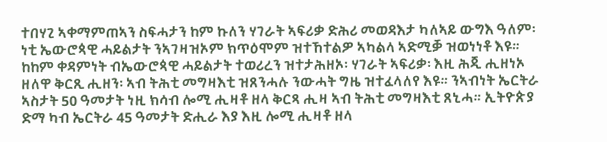ተበሃጊ ኣቀማምጠኣን ስፍሓታን ከም ኩለን ሃገራት ኣፍሪቃ ድሕሪ መወዳእታ ካለኣይ ውግእ ዓለም፡ ነቲ ኤውሮጳዊ ሓይልታት ንኣገዛዝኦም ክጥዕሞም ዝተኸተልዎ ኣካልላ ኣድሚቓ ዝወነነቶ እዩ። ከከም ቀዳምነት ብኤውሮጳዊ ሓይልታት ተወሪረን ዝተታሕዘኦ፡ ሃገራት ኣፍሪቃ፡ እዚ ሕጂ ሒዘነኦ ዘለዋ ቅርጺ ሒዘን፡ ኣብ ትሕቲ መግዛእቲ ዝጸንሓሉ ንውሓት ግዜ ዝተፈላለየ እዩ። ንኣብነት ኤርትራ ኣስታት 50 ዓመታት ነዚ ክሳብ ሎሚ ሒዛቶ ዘላ ቅርጻ ሒዛ ኣብ ትሕቲ መግዛእቲ ጸኒሓ። ኢትዮጵያ ድማ ካብ ኤርትራ 45 ዓመታት ድሒራ እያ እዚ ሎሚ ሒዛቶ ዘላ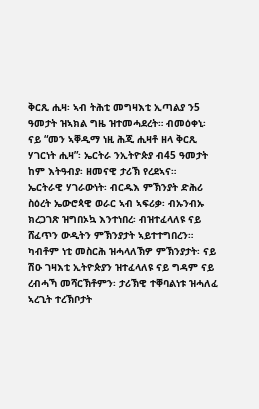ቅርጺ ሒዛ፡ ኣብ ትሕቲ መግዛእቲ ኢጣልያ ን5 ዓመታት ዝኣክል ግዜ ዝተመሓደረት። ብመዕቀኒ፡ ናይ “መን ኣቐዲማ ነዚ ሕጂ ሒዛቶ ዘላ ቅርጺ ሃገርነት ሒዛ”፡ ኤርትራ ንኢትዮጵያ ብ45 ዓመታት ከም እትዓብያ፡ ዘመናዊ ታሪኽ የረደኣና።
ኤርትራዊ ሃገራውነት፡ ብርዱእ ምኽንያት ድሕሪ ስዕረት ኤውሮጳዊ ወራር ኣብ ኣፍሪቃ፡ ብኡንብኡ ክረጋገጽ ዝግበኦኳ እንተነበረ፡ ብዝተፈላለዩ ናይ ሸፈጥን ውዲትን ምኽንያታት ኣይተተግበረን። ካብቶም ነቲ መስርሕ ዝሓላለኽዎ ምኽንያታት፡ ናይ ሽዑ ገዛእቲ ኢትዮጵያን ዝተፈላለዩ ናይ ግዳም ናይ ረብሓኻ መሻርኽቶምን፡ ታሪኽዊ ተቐባልነቱ ዝሓለፈ ኣረጊት ተረኽቦታት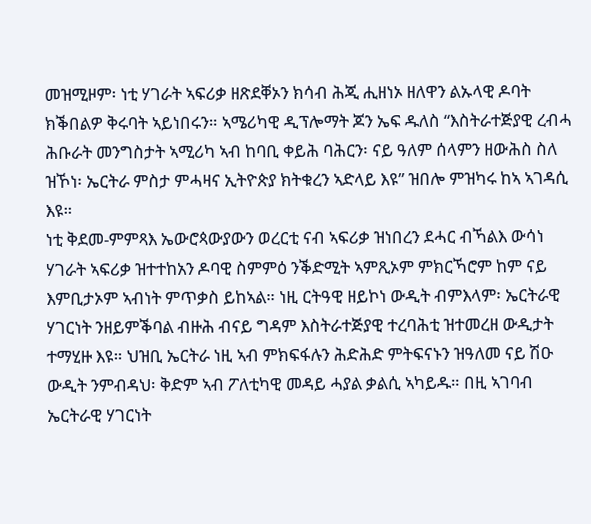መዝሚዞም፡ ነቲ ሃገራት ኣፍሪቃ ዘጽደቐኦን ክሳብ ሕጂ ሒዘነኦ ዘለዋን ልኡላዊ ዶባት ክቕበልዎ ቅሩባት ኣይነበሩን። ኣሜሪካዊ ዲፕሎማት ጆን ኤፍ ዱለስ “እስትራተጅያዊ ረብሓ ሕቡራት መንግስታት ኣሚሪካ ኣብ ከባቢ ቀይሕ ባሕርን፡ ናይ ዓለም ሰላምን ዘውሕስ ስለ ዝኾነ፡ ኤርትራ ምስታ ምሓዛና ኢትዮጵያ ክትቁረን ኣድላይ እዩ” ዝበሎ ምዝካሩ ከኣ ኣገዳሲ እዩ።
ነቲ ቅደመ-ምምጻእ ኤውሮጳውያውን ወረርቲ ናብ ኣፍሪቃ ዝነበረን ደሓር ብኻልእ ውሳነ ሃገራት ኣፍሪቃ ዝተተከአን ዶባዊ ስምምዕ ንቕድሚት ኣምጺኦም ምክርኻሮም ከም ናይ እምቢታኦም ኣብነት ምጥቃስ ይከኣል። ነዚ ርትዓዊ ዘይኮነ ውዲት ብምእላም፡ ኤርትራዊ ሃገርነት ንዘይምቕባል ብዙሕ ብናይ ግዳም እስትራተጅያዊ ተረባሕቲ ዝተመረዘ ውዲታት ተማሂዙ እዩ። ህዝቢ ኤርትራ ነዚ ኣብ ምክፍፋሉን ሕድሕድ ምትፍናኑን ዝዓለመ ናይ ሽዑ ውዲት ንምብዳህ፡ ቅድም ኣብ ፖለቲካዊ መዳይ ሓያል ቃልሲ ኣካይዱ። በዚ ኣገባብ ኤርትራዊ ሃገርነት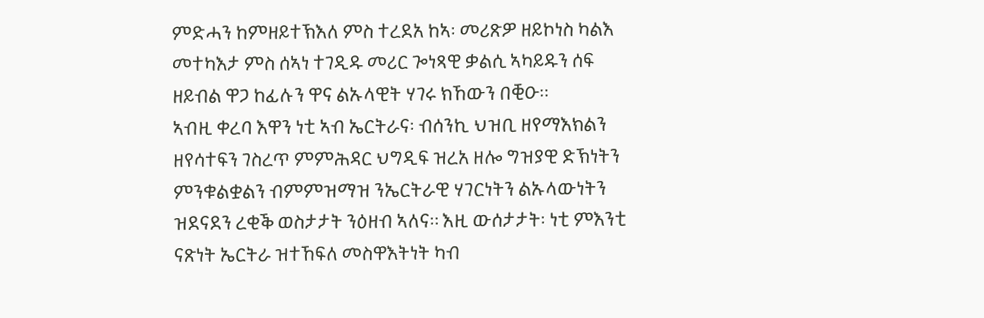ምድሓን ከምዘይተኽእለ ምስ ተረደአ ከኣ፡ መሪጽዎ ዘይኮነስ ካልእ መተካእታ ምስ ሰኣነ ተገዲዱ መሪር ጐነጻዊ ቃልሲ ኣካይዱን ሰፍ ዘይብል ዋጋ ከፊሉን ዋና ልኡላዊት ሃገሩ ክኸውን በቒዑ።
ኣብዚ ቀረባ እዋን ነቲ ኣብ ኤርትራና፡ ብሰንኪ ህዝቢ ዘየማእክልን ዘየሳተፍን ገስረጥ ምምሕዳር ህግዲፍ ዝረአ ዘሎ ግዝያዊ ድኽነትን ምንቁልቋልን ብምምዝማዝ ንኤርትራዊ ሃገርነትን ልኡላውነትን ዝደናደን ረቂቕ ወስታታት ንዕዘብ ኣለና። እዚ ውሰታታት፡ ነቲ ምእንቲ ናጽነት ኤርትራ ዝተኸፍለ መስዋእትነት ካብ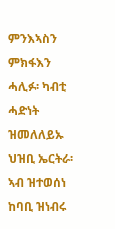ምንእኣስን ምክፋእን ሓሊፉ፡ ካብቲ ሓድነት ዝመለለይኡ ህዝቢ ኤርትራ፡ ኣብ ዝተወሰነ ከባቢ ዝነብሩ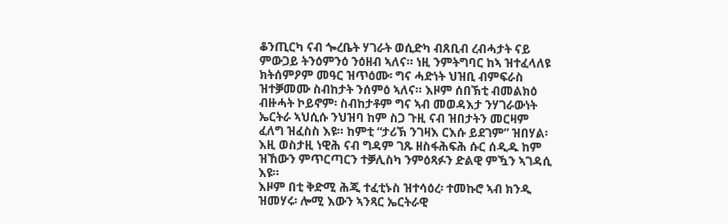ቆንጢርካ ናብ ጐረቤት ሃገራት ወሲድካ ብጸቢብ ረብሓታት ናይ ምውጋይ ትንዕምንዕ ንዕዘብ ኣለና። ነዚ ንምትግባር ከኣ ዝተፈላለዩ ክትሰምዖም መዓር ዝጥዕሙ፡ ግና ሓድነት ህዝቢ ብምፍራስ ዝተቓመሙ ስብከታት ንሰምዕ ኣለና። እዞም ሰበኽቲ ብመልክዕ ብዙሓት ኮይኖም፡ ስብከታቶም ግና ኣብ መወዳእታ ንሃገራውነት ኤርትራ ኣህሲሱ ንህዝባ ከም ስጋ ጉዚ ናብ ዝበታትን መርዛም ፈለግ ዝፈስስ እዩ። ከምቲ “ታሪኽ ንገዛእ ርእሱ ይደገም” ዝበሃል፡ እዚ ወስታዚ ነዊሕ ናብ ግዳም ገጹ ዘስፋሕፍሕ ሱር ሰዲዱ ከም ዝኸውን ምጥርጣርን ተቓሊስካ ንምዕጻፉን ድልዊ ምዃን ኣገዳሲ እዩ።
እዞም በቲ ቅድሚ ሕጂ ተፈቲኑስ ዝተሳዕረ፡ ተመኩሮ ኣብ ክንዲ ዝመሃሩ፡ ሎሚ እውን ኣንጻር ኤርትራዊ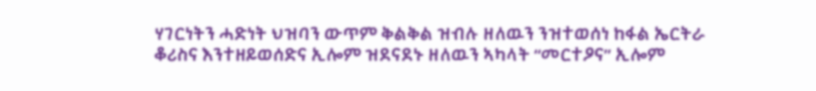ሃገርነትን ሓድነት ህዝባን ውጥም ቅልቅል ዝብሉ ዘለዉን ንዝተወሰነ ከፋል ኤርትራ ቆሪስና እንተዘይወሰድና ኢሎም ዝደናደኑ ዘለዉን ኣካላት “መርተዖና” ኢሎም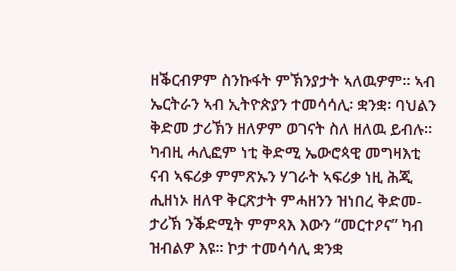ዘቕርብዎም ስንኩፋት ምኽንያታት ኣለዉዎም። ኣብ ኤርትራን ኣብ ኢትዮጵያን ተመሳሳሊ፡ ቋንቋ፡ ባህልን ቅድመ ታሪኽን ዘለዎም ወገናት ስለ ዘለዉ ይብሉ። ካብዚ ሓሊፎም ነቲ ቅድሚ ኤውሮጳዊ መግዛእቲ ናብ ኣፍሪቃ ምምጽኡን ሃገራት ኣፍሪቃ ነዚ ሕጂ ሒዘነኦ ዘለዋ ቅርጽታት ምሓዘንን ዝነበረ ቅድመ-ታሪኽ ንቕድሚት ምምጻእ እውን “መርተዖና” ካብ ዝብልዎ እዩ። ኮታ ተመሳሳሊ ቋንቋ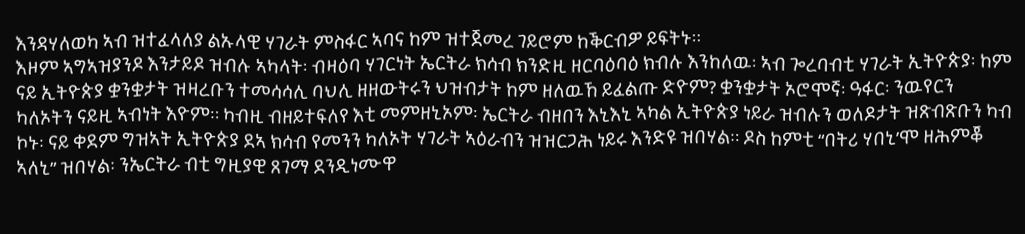እንዳሃለወካ ኣብ ዝተፈላለያ ልኡላዊ ሃገራት ምስፋር ኣባና ከም ዝተጀመረ ገይሮም ከቕርብዎ ይፍትኑ።
እዞም ኣግኣዝያንዶ እንታይዶ ዝብሉ ኣካላት፡ ብዛዕባ ሃገርነት ኤርትራ ክሳብ ክንድዚ ዘርባዕባዕ ክብሉ እንከለዉ፡ ኣብ ጐረባብቲ ሃገራት ኢትዮጵያ፡ ከም ናይ ኢትዮጵያ ቋንቋታት ዝዛረቡን ተመሳሳሊ ባህሊ ዘዘውትሩን ህዝብታት ከም ዘለዉኸ ይፈልጡ ድዮም? ቋንቋታት ኦሮሞኛ፡ ዓፋር፡ ንዉየርን ካለኦትን ናይዚ ኣብነት እዮም። ካብዚ ብዘይተፍለየ እቲ መምዘኒኦም፡ ኤርትራ ብዘበን እኒእኒ ኣካል ኢትዮጵያ ነይራ ዝብሉን ወለዶታት ዝጽብጽቡን ካብ ኮኑ፡ ናይ ቀደም ግዝኣት ኢትዮጵያ ደኣ ክሳብ የመንን ካለኦት ሃገራት ኣዕራብን ዝዝርጋሕ ነይሩ እንድዩ ዝበሃል። ዶስ ከምቲ “በትሪ ሃበኒ’ሞ ዘሕምቖ ኣለኒ” ዝበሃል፡ ንኤርትራ ብቲ ግዚያዊ ጸገማ ደንዲነሙዋ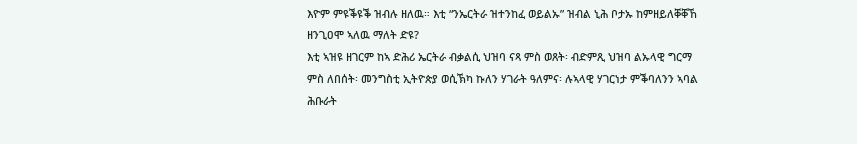እዮም ምዩቕዩቕ ዝብሉ ዘለዉ። እቲ “ንኤርትራ ዝተንከፈ ወይልኡ” ዝብል ኒሕ ቦታኡ ከምዘይለቐቐኸ ዘንጊዐሞ ኣለዉ ማለት ድዩ?
እቲ ኣዝዩ ዘገርም ከኣ ድሕሪ ኤርትራ ብቃልሲ ህዝባ ናጻ ምስ ወጸት፡ ብድምጺ ህዝባ ልኡላዊ ግርማ ምስ ለበሰት፡ መንግስቲ ኢትዮጵያ ወሲኽካ ኩለን ሃገራት ዓለምና፡ ሉኣላዊ ሃገርነታ ምቕባለንን ኣባል ሕቡራት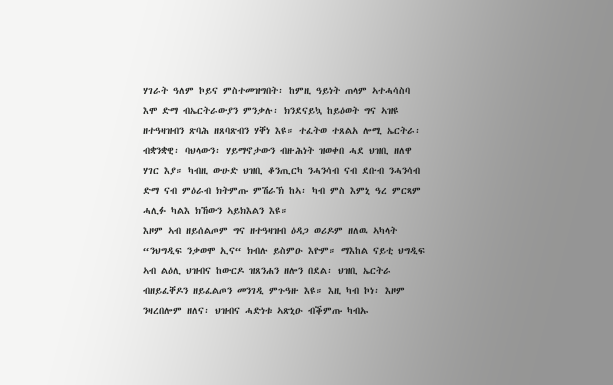ሃገራት ዓለም ኮይና ምስተመዝግበት፡ ከምዚ ዓይነት ጠላም ኣተሓሳስባ እሞ ድማ ብኤርትራውያን ምንቃሉ፡ ክንደናይኳ ከይዕወት ግና ኣዝዩ ዘተዓዛዝብን ጽባሕ ዘጸባጽብን ሃቐነ እዩ። ተፈትወ ተጸልአ ሎሚ ኤርትራ፡ ብቋንቋዊ፡ ባህላውን፡ ሃይማኖታውን ብዙሕነት ዝወቀበ ሓደ ህዝቢ ዘለዋ ሃገር እያ። ካብዚ ውሁድ ህዝቢ ቆንጢርካ ንሓንሳብ ናብ ደቡብ ንሓንሳብ ድማ ናብ ምዕራብ ክትምጡ ምሽራኽ ከኣ፡ ካብ ምስ እምኒ ዓረ ምርጻም ሓሊፉ ካልእ ክኸውን ኣይክእልን እዩ።
እዞም ኣብ ዘይሰልጦም ግና ዘተዓዛዝብ ዕዳጋ ወሪዶም ዘለዉ ኣካላት “ንህግዲፍ ንቃወሞ ኢና“ ክብሉ ይስምዑ እዮም። ማእከል ናይቲ ህግዲፍ ኣብ ልዕሊ ህዝብና ከውርዶ ዝጸንሐን ዘሎን በደል፡ ህዝቢ ኤርትራ ብዘይፈቐዶን ዘይፈልጦን መንገዲ ምጉዓዙ እዩ። እዚ ካብ ኮነ፡ እዞም ንዛረበሎም ዘለና፡ ህዝብና ሓድነቱ ኣጽኒዑ ብቕምጡ ካብኡ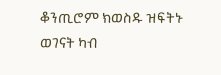ቆንጢሮም ክወስዱ ዝፍትኑ ወገናት ካብ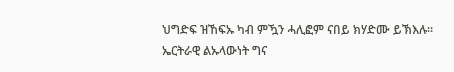ህግድፍ ዝኸፍኡ ካብ ምዃን ሓሊፎም ናበይ ክሃድሙ ይኽእሉ። ኤርትራዊ ልኡላውነት ግና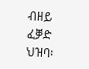ብዘይ ፈቓድ ህዝባ፡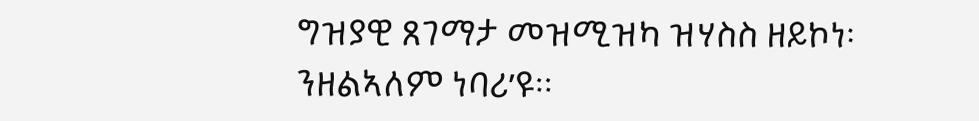ግዝያዊ ጸገማታ መዝሚዝካ ዝሃስስ ዘይኮነ፡ ንዘልኣለም ነባሪ’ዩ።